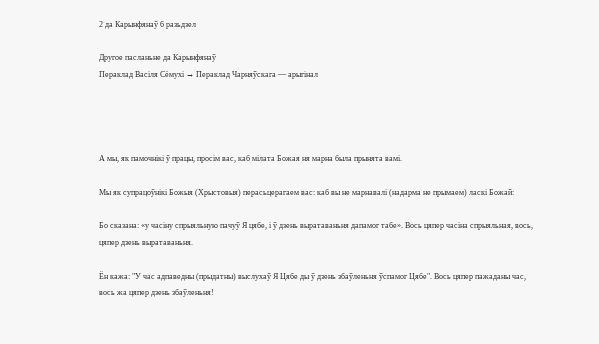2 да Карынфянаў 6 разьдзел

Другое пасланьне да Карынфянаў
Пераклад Васіля Сёмухі → Пераклад Чарняўскага — арыгінал




А мы, як памочнікі ў працы, просім вас, каб мілата Божая ня марна была прынята вамі.

Мы як супрацоўнікі Божыя (Хрыстовыя) перасьцерагаем вас: каб вы не марнавалі (надарма не прымаем) ласкі Божай:

Бо сказана: «у часіну спрыяльную пачуў Я цябе, і ў дзень выратаваньня дапамог табе». Вось цяпер часіна спрыяльная, вось, цяпер дзень выратаваньня.

Ён кажа: "У час адпаведны (прыдатны) выслухаў Я Цябе ды ў дзень збаўленьня ўспамог Цябе". Вось цяпер пажаданы час, вось жа цяпер дзень збаўленьня!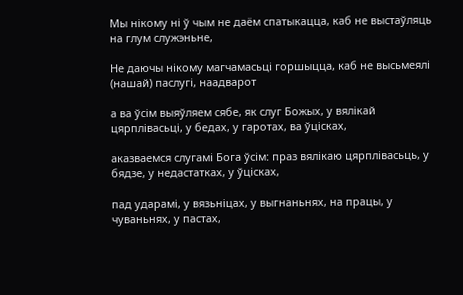Мы нікому ні ў чым не даём спатыкацца, каб не выстаўляць на глум служэньне,

Не даючы нікому магчамасьці горшыцца, каб не высьмеялі (нашай) паслугі, наадварот

а ва ўсім выяўляем сябе, як слуг Божых, у вялікай цярплівасьці, у бедах, у гаротах, ва ўцісках,

аказваемся слугамі Бога ўсім: праз вялікаю цярплівасьць, у бядзе, у недастатках, у ўцісках,

пад ударамі, у вязьніцах, у выгнаньнях, на працы, у чуваньнях, у пастах,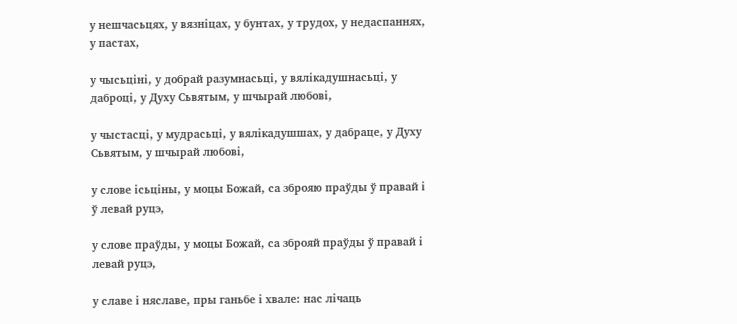у нешчасьцях, у вязніцах, у бунтах, у трудох, у недаспаннях, у пастах,

у чысьціні, у добрай разумнасьці, у вялікадушнасьці, у даброці, у Духу Сьвятым, у шчырай любові,

у чыстасці, у мудрасьці, у вялікадушшах, у дабраце, у Духу Сьвятым, у шчырай любові,

у слове ісьціны, у моцы Божай, са зброяю праўды ў правай і ў левай руцэ,

у слове праўды, у моцы Божай, са зброяй праўды ў правай і левай руцэ,

у славе і няславе, пры ганьбе і хвале: нас лічаць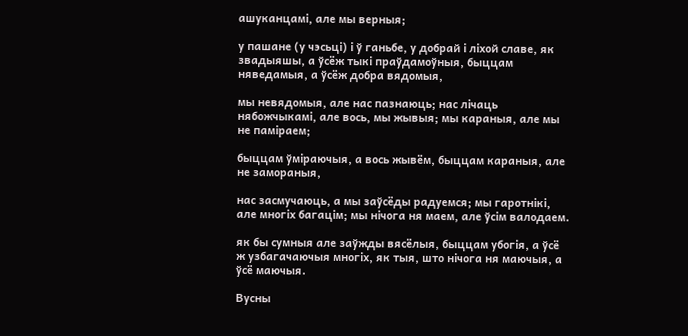ашуканцамі, але мы верныя;

у пашане (у чэсьці) і ў ганьбе, у добрай і ліхой славе, як звадыяшы, а ўсёж тыкі праўдамоўныя, быццам няведамыя, а ўсёж добра вядомыя,

мы невядомыя, але нас пазнаюць; нас лічаць нябожчыкамі, але вось, мы жывыя; мы караныя, але мы не паміраем;

быццам ўміраючыя, а вось жывём, быццам караныя, але не замораныя,

нас засмучаюць, а мы заўсёды радуемся; мы гаротнікі, але многіх багацім; мы нічога ня маем, але ўсім валодаем.

як бы сумныя але заўжды вясёлыя, быццам убогія, а ўсё ж узбагачаючыя многіх, як тыя, што нічога ня маючыя, а ўсё маючыя.

Вусны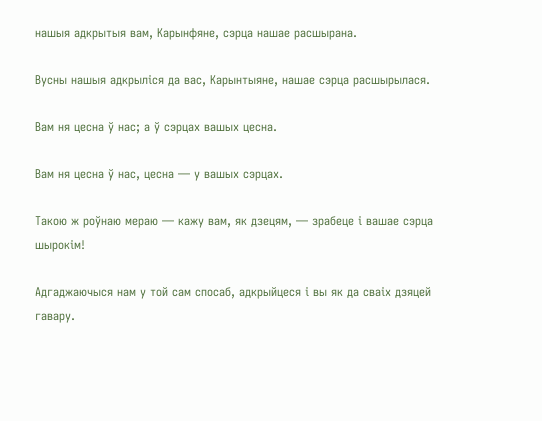нашыя адкрытыя вам, Карынфяне, сэрца нашае расшырана.

Вусны нашыя адкрыліся да вас, Карынтыяне, нашае сэрца расшырылася.

Вам ня цесна ў нас; а ў сэрцах вашых цесна.

Вам ня цесна ў нас, цесна — у вашых сэрцах.

Такою ж роўнаю мераю — кажу вам, як дзецям, — зрабеце і вашае сэрца шырокім!

Адгаджаючыся нам у той сам спосаб, адкрыйцеся і вы як да сваіх дзяцей гавару.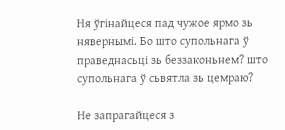Ня ўгінайцеся пад чужое ярмо зь нявернымі. Бо што супольнага ў праведнасьці зь беззаконьнем? што супольнага ў сьвятла зь цемраю?

Не запрагайцеся з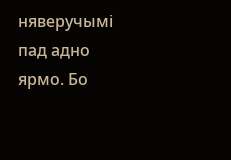няверучымі пад адно ярмо. Бо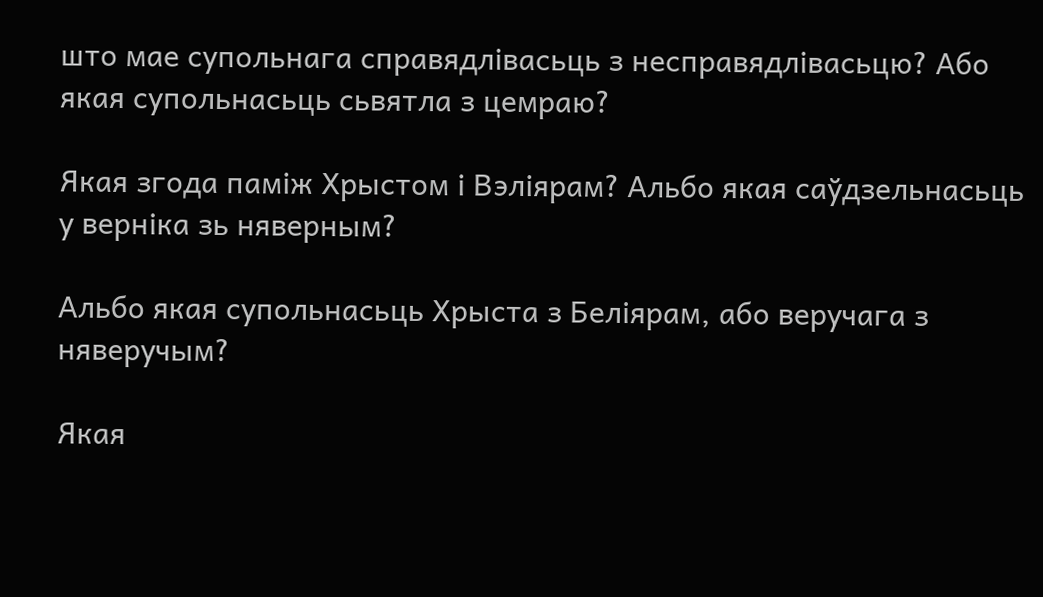што мае супольнага справядлівасьць з несправядлівасьцю? Або якая супольнасьць сьвятла з цемраю?

Якая згода паміж Хрыстом і Вэліярам? Альбо якая саўдзельнасьць у верніка зь няверным?

Альбо якая супольнасьць Хрыста з Беліярам, або веручага з няверучым?

Якая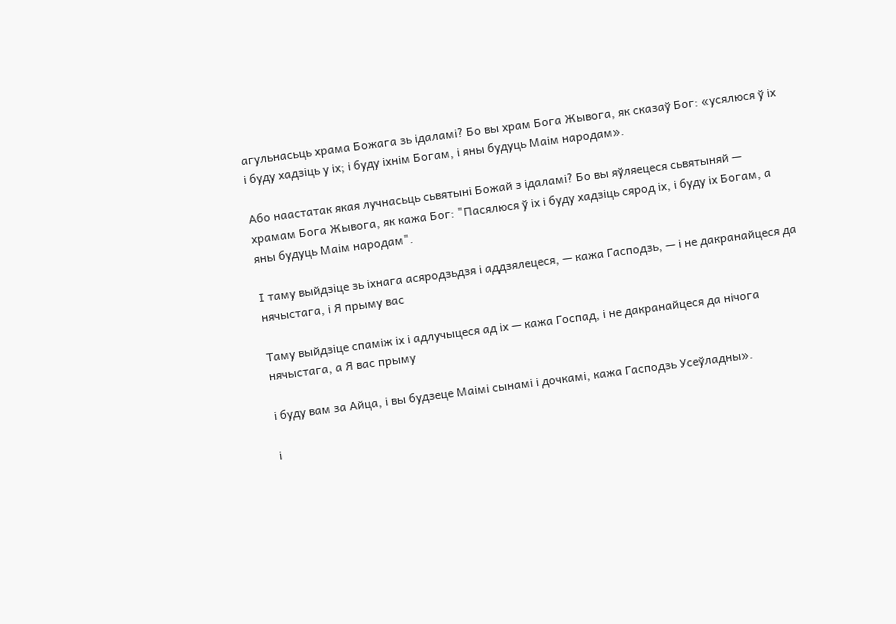агульнасьць храма Божага зь ідаламі? Бо вы храм Бога Жывога, як сказаў Бог: «усялюся ў іх і буду хадзіць у іх; і буду іхнім Богам, і яны будуць Маім народам».

Або наастатак якая лучнасьць сьвятыні Божай з ідаламі? Бо вы яўляецеся сьвятыняй — храмам Бога Жывога, як кажа Бог: "Пасялюся ў іх і буду хадзіць сярод іх, і буду іх Богам, а яны будуць Маім народам".

І таму выйдзіце зь іхнага асяродзьдзя і аддзялецеся, — кажа Гасподзь, — і не дакранайцеся да нячыстага, і Я прыму вас

Таму выйдзіце спаміж іх і адлучыцеся ад іх — кажа Госпад, і не дакранайцеся да нічога нячыстага, а Я вас прыму

і буду вам за Айца, і вы будзеце Маімі сынамі і дочкамі, кажа Гасподзь Усеўладны».

і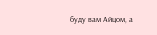буду вам Айцом, а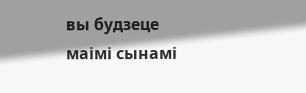вы будзеце маімі сынамі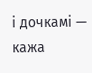і дочкамі — кажа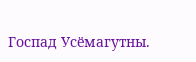Госпад Усёмагутны.